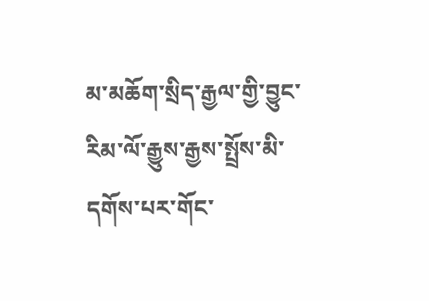མ་མཆོག་སྲིད་རྒྱལ་གྱི་བྱུང་རིམ་ལོ་རྒྱུས་རྒྱས་སྤྲོས་མི་དགོས་པར་གོང་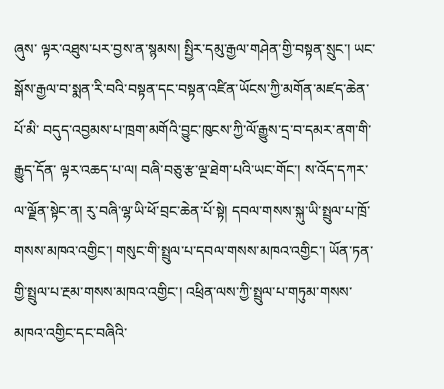ཞུས་ ལྟར་འཐུས་པར་བྱས་ན་སྙམས། སྤྱིར་དམུ་རྒྱལ་གཤེན་གྱི་བསྟན་སྲུང་། ཡང་སྒོས་རྒྱལ་བ་སྨན་རི་བའི་བསྟན་དང་བསྟན་འཛིན་ཡོངས་ཀྱི་མགོན་མཛད་ཆེན་པོ་མི་ བདུད་འབྱམས་པ་ཁྲག་མགོའི་བྱུང་ཁུངས་ཀྱི་ལོ་རྒྱུས་དྲ་བ་དམར་ནག་གི་རྒྱུད་དོན་ ལྟར་འཆད་པ་ལ། བཞི་བཅུ་རྩ་ལྔ་ཐེག་པའི་ཡང་གོང་། ས་འོད་དཀར་ལ་ལྗོན་སྟེང་ན། རུ་བཞི་ལྷ་ཡི་ཕོ་བྲང་ཆེན་པོ་སྟེ། དབལ་གསས་སྐུ་ཡི་སྤྲུལ་པ་ཁྲོ་གསས་མཁའ་འགྱིང་། གསུང་གི་སྤྲུལ་པ་དབལ་གསས་མཁའ་འགྱིང་། ཡོན་ཏན་གྱི་སྤྲུལ་པ་རྔམ་གསས་མཁའ་འགྱིང་། འཕྲིན་ལས་ཀྱི་སྤྲུལ་པ་གཏུམ་གསས་མཁའ་འགྱིང་དང་བཞིའི་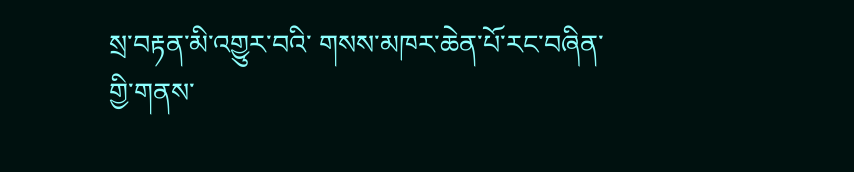སྲ་བརྟན་མི་འགྱུར་བའི་ གསས་མཁར་ཆེན་པོ་རང་བཞིན་གྱི་གནས་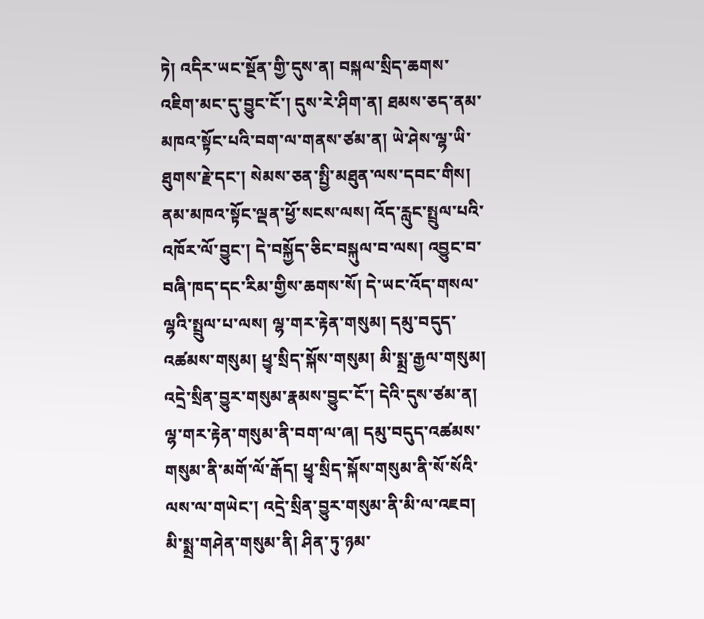ཏེ། འདིར་ཡང་སྔོན་གྱི་དུས་ན། བསྐལ་སྲིད་ཆགས་འཇིག་མང་དུ་བྱུང་ངོ་། དུས་རེ་ཤིག་ན། ཐམས་ཅད་ནམ་མཁའ་སྟོང་པའི་བག་ལ་གནས་ཙམ་ན། ཡེ་ཤེས་ལྷ་ཡི་ཐུགས་རྗེ་དང་། སེམས་ཅན་སྤྱི་མཐུན་ལས་དབང་གིས། ནམ་མཁའ་སྟོང་ལྡན་ཕྱོ་སངས་ལས། འོད་རླུང་སྤྲུལ་པའི་འཁོར་ལོ་བྱུང་། དེ་བསྐྱོད་ཅིང་བསྐུལ་བ་ལས། འབྱུང་བ་བཞི་ཁད་དང་རིམ་གྱིས་ཆགས་སོ། དེ་ཡང་འོད་གསལ་ལྷའི་སྤྲུལ་པ་ལས། ལྷ་གར་རྟེན་གསུམ། དམུ་བདུད་འཚམས་གསུམ། ཕྱྭ་སྲིད་སྐོས་གསུམ། མི་སྨྲ་རྒྱལ་གསུམ། འདྲེ་སྲིན་བྱུར་གསུམ་རྣམས་བྱུང་ངོ་། དེའི་དུས་ཙམ་ན། ལྷ་གར་རྟེན་གསུམ་ནི་བག་ལ་ཞ། དམུ་བདུད་འཚམས་གསུམ་ནི་མགོ་ལོ་རྒོད། ཕྱྭ་སྲིད་སྐོས་གསུམ་ནི་སོ་སོའི་ལས་ལ་གཡེང་། འདྲེ་སྲིན་བྱུར་གསུམ་ནི་མི་ལ་འཇབ། མི་སྨྲ་གཤེན་གསུམ་ནི། ཤིན་ཏུ་ཉམ་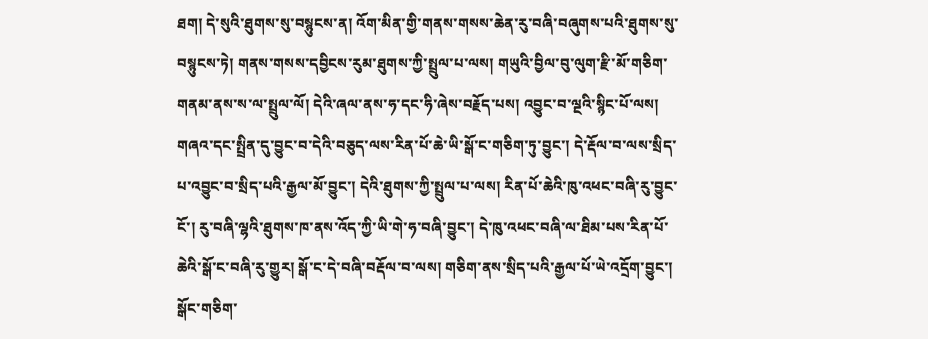ཐག། དེ་སུའི་ཐུགས་སུ་བསྙུངས་ན། འོག་མིན་གྱི་གནས་གསས་ཆེན་རུ་བཞི་བཞུགས་པའི་ཐུགས་སུ་བསྙུངས་ཏེ། གནས་གསས་དབྱིངས་རུམ་ཐུགས་ཀྱི་སྤྲུལ་པ་ལས། གཡུའི་བྱིལ་བུ་ལུག་རྫི་མོ་གཅིག་གནམ་ནས་ས་ལ་སྤྲུལ་ལོ། དེའི་ཞལ་ནས་ཧ་དང་ཧི་ཞེས་བརྗོད་པས། འབྱུང་བ་ལྔའི་སྙིང་པོ་ལས། གཞའ་དང་སྤྲིན་དུ་བྱུང་བ་དེའི་བཅུད་ལས་རིན་པོ་ཆེ་ཡི་སྒོ་ང་གཅིག་ཏུ་བྱུང་། དེ་རྡོལ་བ་ལས་སྲིད་པ་འབྱུང་བ་སྲིད་པའི་རྒྱལ་མོ་བྱུང་། དེའི་ཐུགས་ཀྱི་སྤྲུལ་པ་ལས། རིན་པོ་ཆེའི་ཁུ་འཕང་བཞི་རུ་བྱུང་ངོ་། རུ་བཞི་ལྷའི་ཐུགས་ཁ་ནས་འོད་ཀྱི་ཡི་གེ་ཧ་བཞི་བྱུང་། དེ་ཁུ་འཕང་བཞི་ལ་ཐིམ་པས་རིན་པོ་ཆེའི་སྒོ་ང་བཞི་རུ་གྱུར། སྒོ་ང་དེ་བཞི་བརྡོལ་བ་ལས། གཅིག་ནས་སྲིད་པའི་རྒྱལ་པོ་ཡེ་འདྲོག་བྱུང་། སྒོང་གཅིག་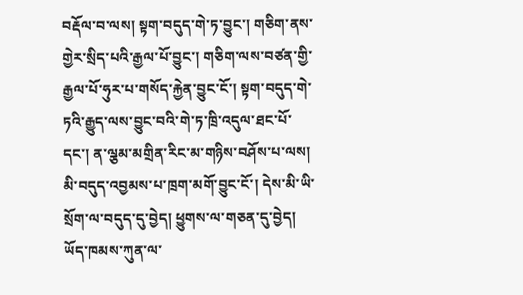བརྡོལ་བ་ལས། སྟག་བདུད་གེ་ཏ་བྱུང་། གཅིག་ནས་གྱེར་སྲིད་པའི་རྒྱལ་པོ་བྱུང་། གཅིག་ལས་བཙན་གྱི་རྒྱལ་པོ་ཧུར་པ་གསོད་རྐྱེན་བྱུང་ངོ་། སྟག་བདུད་གེ་ཏའི་རྒྱུད་ལས་བྱུང་བའི་གེ་ཏ་ཁྲི་འདུལ་ཐང་པོ་དང་། ན་ལྕམ་མགྲིན་རིང་མ་གཉིས་བཤོས་པ་ལས། མི་བདུད་འབྱམས་པ་ཁྲག་མགོ་བྱུང་ངོ་། དེས་མི་ཡི་སྲོག་ལ་བདུད་དུ་བྱེད། ཕྱུགས་ལ་གཅན་དུ་བྱེད། ཡོད་ཁམས་ཀུན་ལ་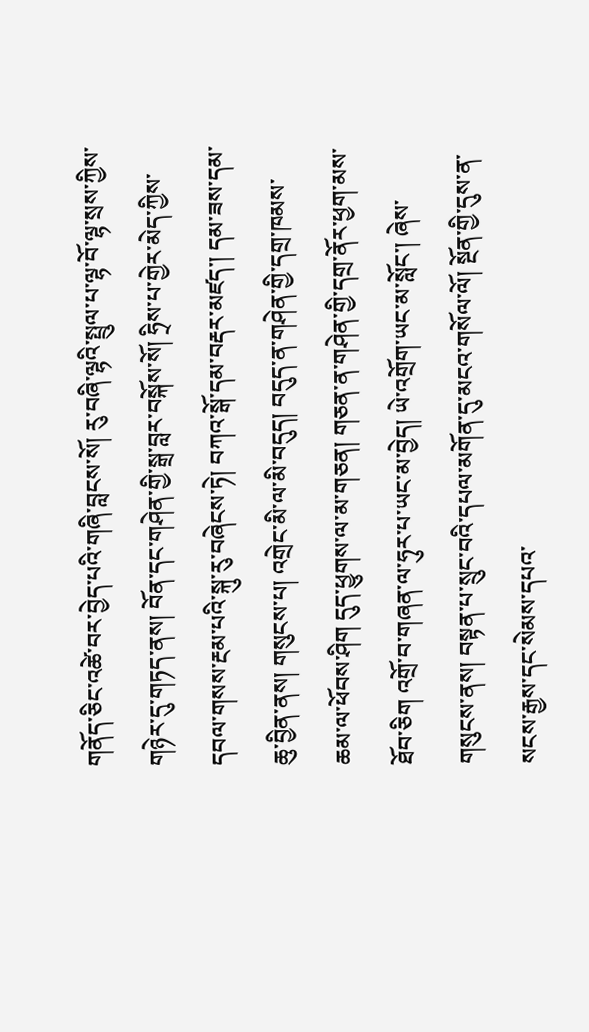གནོད་ཅིང་འཚེ་བར་བྱེད་པའི་གཞི་བླངས་སོ། རུ་བཞི་ལྷའི་སྤྲུལ་པ་ལྷ་བོ་ལྷ་སྲས་ཀྱིས་གཉེར་དུ་གཏད་ནས། བོན་དང་གཤེན་གྱི་སྒྲ་བླར་བསྐོས་སོ། ཧྲིས་པ་གྱེར་མེད་ཀྱིས་དབལ་གསས་རྔམ་པའི་སྐུ་རུ་བཞེངས་ཏེ། བཀའ་སྒོ་དམ་བརྡར་མཛད་། དམ་ཟས་དམ་ཆུ་བྱིན་ནས། གསུངས་པ། འགྲེང་མི་ལ་མི་བདུད། བདུད་ན་གཤེན་གྱི་དགྲ་ཁམས་ཆམ་ལ་ཕོབས་ཤིག དུད་ཕྱུགས་ལ་མ་གཅན། གཅན་ན་གཤེན་གྱི་དགྲ་ནོར་ཕྱག་མས་ཐོབ་ཅིག འགྲོ་བ་གཞན་ལ་ཧུར་པ་ཡང་མ་བྱེད། ཡེ་འགྲོག་ཡང་མ་སློང་། ཞེས་གསུངས་ནས། བསྟན་པ་སྲུང་བའི་དཔལ་མགོན་དུ་མངའ་གསོལ་ལོ། སྔོན་གྱི་དུས་ན་སངས་རྒྱས་དང་སེམས་དཔའ་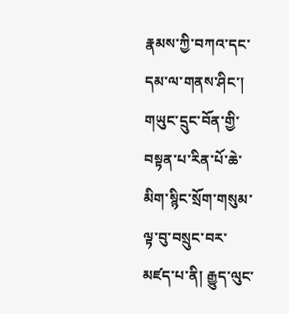རྣམས་ཀྱི་བཀའ་དང་དམ་ལ་གནས་ཤིང་། གཡུང་དྲུང་བོན་གྱི་བསྟན་པ་རིན་པོ་ཆེ་མིག་སྙིང་སྲོག་གསུམ་ལྟ་བུ་བསྲུང་བར་ མཛད་པ་ནི། རྒྱུད་ལུང་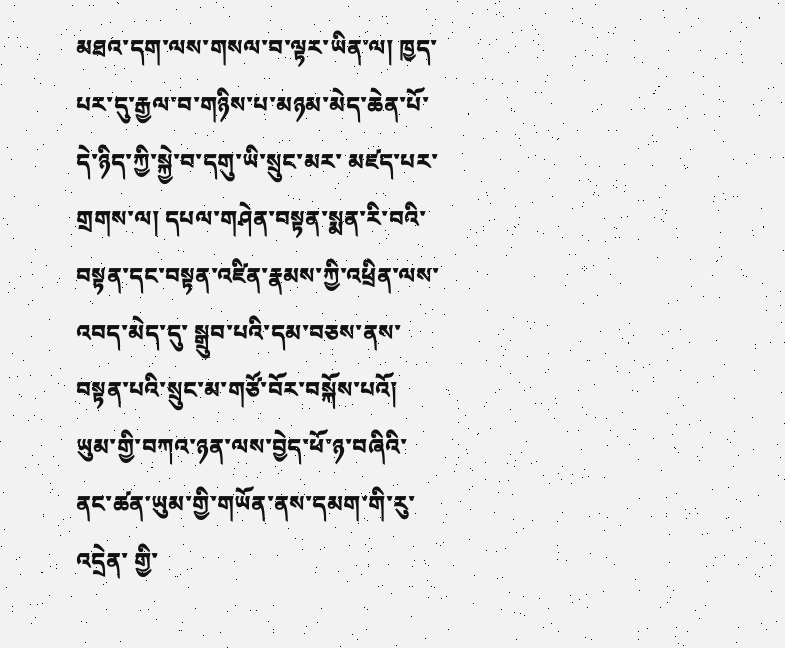མཐའ་དག་ལས་གསལ་བ་ལྟར་ཡིན་ལ། ཁྱད་པར་དུ་རྒྱལ་བ་གཉིས་པ་མཉམ་མེད་ཆེན་པོ་དེ་ཉིད་ཀྱི་སྐྱེ་བ་དགུ་ཡི་སྲུང་མར་ མཛད་པར་གྲགས་ལ། དཔལ་གཤེན་བསྟན་སྨན་རི་བའི་བསྟན་དང་བསྟན་འཛིན་རྣམས་ཀྱི་འཕྲིན་ལས་འབད་མེད་དུ་ སྒྲུབ་པའི་དམ་བཅས་ནས་བསྟན་པའི་སྲུང་མ་གཙོ་བོར་བསྐོས་པའོ། ཡུམ་གྱི་བཀའ་ཉན་ལས་བྱེད་ཕོ་ཉ་བཞིའི་ནང་ཚན་ཡུམ་གྱི་གཡོན་ནས་དམག་གི་རུ་འདྲེན་ གྱི་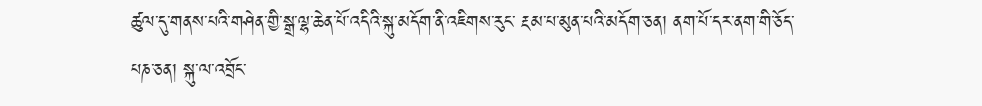ཚུལ་དུ་གནས་པའི་གཤེན་གྱི་སྒྲ་ལྷ་ཆེན་པོ་འདིའི་སྐུ་མདོག་ནི་འཇིགས་རུང་ རྔམ་པ་མུན་པའི་མདོག་ཅན། ནག་པོ་དར་ནག་གི་ཅོད་པཎ་ཅན། སྐུ་ལ་འབྲོང་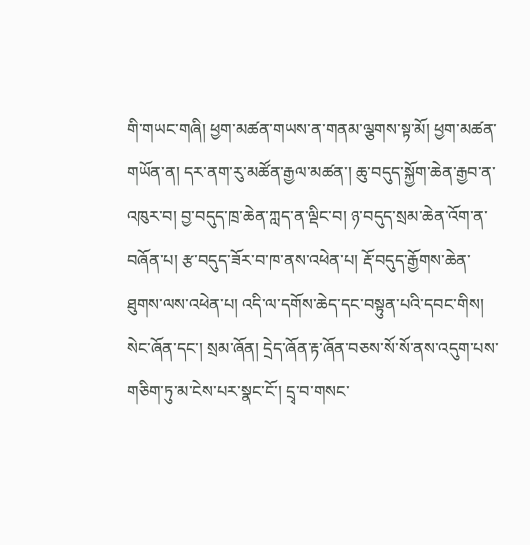གི་གཡང་གཞི། ཕྱག་མཚན་གཡས་ན་གནམ་ལྕགས་སྟ་མོ། ཕྱག་མཚན་གཡོན་ན། དར་ནག་རུ་མཚོན་རྒྱལ་མཚན་། ཆུ་བདུད་སྐྱོག་ཆེན་རྒྱབ་ན་འཁུར་བ། བྱ་བདུད་ཁྲ་ཆེན་ཀླད་ན་ལྡིང་བ། ཉ་བདུད་སྲམ་ཆེན་འོག་ན་བཞོན་པ། རྩ་བདུད་ཟོར་བ་ཁ་ནས་འཕེན་པ། རྡོ་བདུད་རྒྱོགས་ཆེན་ཐུགས་ལས་འཕེན་པ། འདི་ལ་དགོས་ཆེད་དང་བསྟུན་པའི་དབང་གིས། སེང་ཞོན་དང་། སྲམ་ཞོན། དྲེད་ཞོན་རྟ་ཞོན་བཅས་སོ་སོ་ནས་འདུག་པས་གཅིག་ཏུ་མ་ངེས་པར་སྣང་ངོ་། དྲྭ་བ་གསང་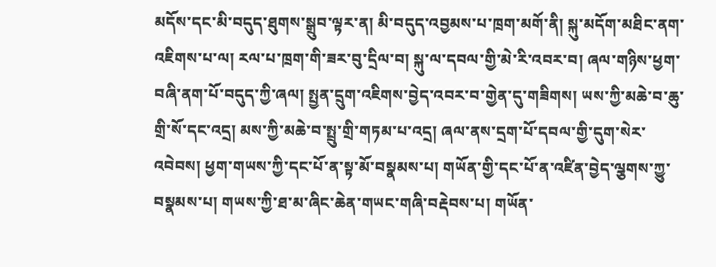མདོས་དང་མི་བདུད་ཐུགས་སྒྲུབ་ལྟར་ན། མི་བདུད་འབྱམས་པ་ཁྲག་མགོ་ནི། སྐུ་མདོག་མཐིང་ནག་འཇིགས་པ་ལ། རལ་པ་ཁྲག་གི་ཟར་བུ་དྲིལ་བ། སྐུ་ལ་དབལ་གྱི་མེ་རི་འབར་བ། ཞལ་གཉིས་ཕྱག་བཞི་ནག་པོ་བདུད་ཀྱི་ཞལ། སྤྱན་དྲུག་འཇིགས་བྱེད་འབར་བ་གྱེན་དུ་གཟིགས། ཡས་ཀྱི་མཆེ་བ་ཆུ་གྲི་སོ་དང་འདྲ། མས་ཀྱི་མཆེ་བ་སྤྲུ་གྲི་གཏམ་པ་འདྲ། ཞལ་ནས་དྲག་པོ་དབལ་གྱི་དུག་སེར་འབེབས། ཕྱག་གཡས་ཀྱི་དང་པོ་ན་སྟ་མོ་བསྣམས་པ། གཡོན་གྱི་དང་པོ་ན་འཛིན་བྱེད་ལྕགས་ཀྱུ་བསྣམས་པ། གཡས་ཀྱི་ཐ་མ་ཞིང་ཆེན་གཡང་གཞི་བརྡེབས་པ། གཡོན་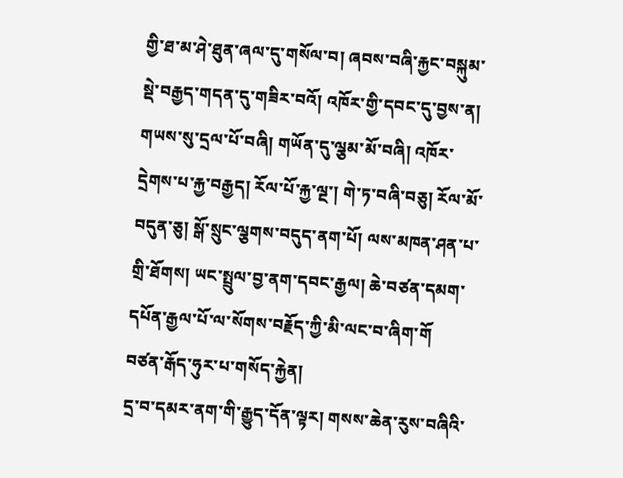གྱི་ཐ་མ་ཤེ་ཐུན་ཞལ་དུ་གསོལ་བ། ཞབས་བཞི་རྐྱང་བསྐུམ་སྡེ་བརྒྱད་གདན་དུ་གཟིར་བའོ། འཁོར་གྱི་དབང་དུ་བྱས་ན། གཡས་སུ་དྲལ་པོ་བཞི། གཡོན་དུ་ལྕམ་མོ་བཞི། འཁོར་དྲེགས་པ་རྐྱ་བརྒྱད། རོལ་པོ་རྐྱ་ལྔ་། གེ་ཏ་བཞི་བཅུ། རོལ་མོ་བདུན་ཅུ། སྒོ་སྲུང་ལྕགས་བདུད་ནག་པོ། ལས་མཁན་ཤན་པ་གྲི་ཐོགས། ཡང་སྤྲུལ་བྱ་ནག་དབང་རྒྱལ། ཆེ་བཙན་དམག་དཔོན་རྒྱལ་པོ་ལ་སོགས་བརྗོད་ཀྱི་མི་ལང་བ་ཞིག་གོ
བཙན་རྒོད་ཧུར་པ་གསོད་རྐྱེན།
དྲ་བ་དམར་ནག་གི་རྒྱུད་དོན་ལྟར། གསས་ཆེན་རུས་བཞིའི་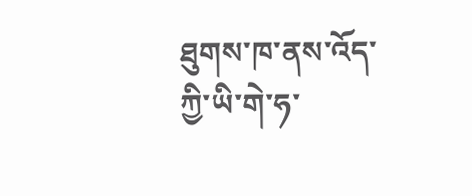ཐུགས་ཁ་ནས་འོད་ཀྱི་ཡི་གེ་ཧ་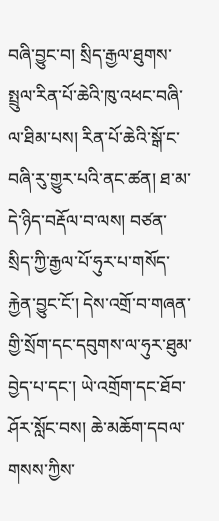བཞི་བྱུང་བ། སྲིད་རྒྱལ་ཐུགས་སྤྲུལ་རིན་པོ་ཆེའི་ཁུ་འཕང་བཞི་ལ་ཐིམ་པས། རིན་པོ་ཆེའི་སྒོ་ང་བཞི་རུ་གྱུར་པའི་ནང་ཚན། ཐ་མ་དེ་ཉིད་བརྡོལ་བ་ལས། བཙན་སྲིད་ཀྱི་རྒྱལ་པོ་ཧུར་པ་གསོད་རྐྱེན་བྱུང་ངོ་། དེས་འགྲོ་བ་གཞན་གྱི་སྲོག་དང་དབུགས་ལ་ཧུར་ཐུམ་བྱེད་པ་དང་། ཡེ་འགྲོག་དང་ཐོབ་ཤོར་སློང་བས། ཆེ་མཆོག་དབལ་གསས་ཀྱིས་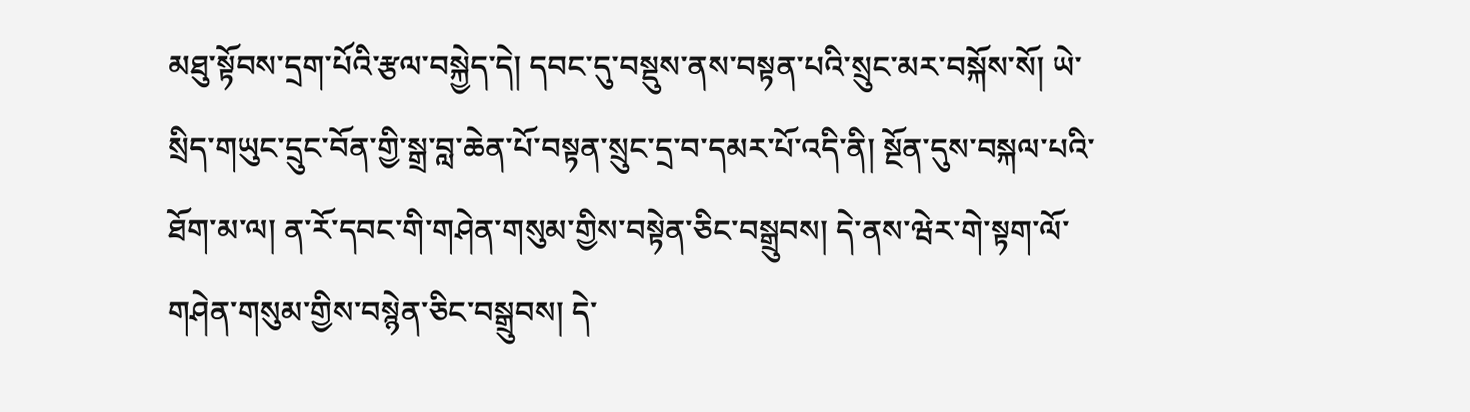མཐུ་སྟོབས་དྲག་པོའི་རྩལ་བསྐྱེད་དེ། དབང་དུ་བསྡུས་ནས་བསྟན་པའི་སྲུང་མར་བསྐོས་སོ། ཡེ་སྲིད་གཡུང་དྲུང་བོན་གྱི་སྒྲ་བླ་ཆེན་པོ་བསྟན་སྲུང་དྲ་བ་དམར་པོ་འདི་ནི། སྔོན་དུས་བསྐལ་པའི་ཐོག་མ་ལ། ན་རོ་དབང་གི་གཤེན་གསུམ་གྱིས་བསྟེན་ཅིང་བསྒྲུབས། དེ་ནས་ཝེར་གེ་སྟག་ལོ་གཤེན་གསུམ་གྱིས་བསྙེན་ཅིང་བསྒྲུབས། དེ་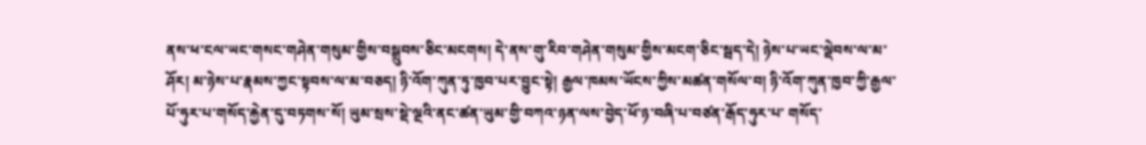ནས་ཕ་ངལ་ཡང་གསང་གཤེན་གསུམ་གྱིས་བསྒྲུབས་ཅིང་མངགས། དེ་ནས་གུ་རིབ་གཤེན་གསུམ་གྱིས་མངག་ཅིང་སྦད་དེ། ཉེས་པ་ཡང་ལྡེབས་ལ་མ་ཤོར། མ་ཉེས་པ་རྣམས་ཀྱང་སྟབས་ལ་མ་བཅད། ཉི་འོག་ཀུན་ཏུ་ཁྱབ་པར་བྱུང་སྟེ། རྒྱལ་ཁམས་ཡོངས་ཀྱིས་མཚན་གསོལ་བ། ཉི་འོག་ཀུན་ཁྱབ་ཀྱི་རྒྱལ་པོ་ཧུར་པ་གསོད་རྐྱེན་དུ་བཏགས་སོ། ཡུམ་སྲས་སྡེ་ལྔའི་ནང་ཚན་ཡུམ་གྱི་བཀའ་ཉན་ལས་བྱེད་ཕོ་ཉ་བཞི་པ་བཙན་རྒོད་ཧུར་པ་ གསོད་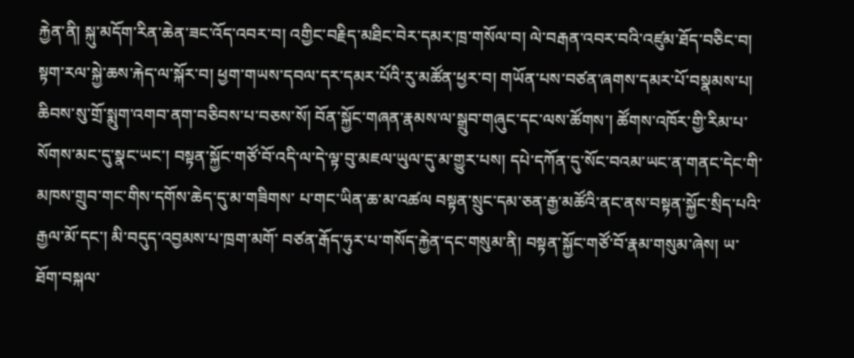རྐྱེན་ནི། སྐུ་མདོག་རིན་ཆེན་ཟང་འོད་འབར་བ། འགྱིང་བརྗིད་མཐིང་བེར་དམར་ཁྲ་གསོལ་བ། ལེ་བརྒན་འབར་བའི་འཛུམ་ཐོད་བཅིང་བ། སྟག་རལ་སྐྱེ་ཆས་རྐེད་ལ་སྐོར་བ། ཕྱག་གཡས་དབལ་དར་དམར་པོའི་རུ་མཚོན་ཕྱར་བ། གཡོན་པས་བཙན་ཞགས་དམར་པོ་བསྣམས་པ། ཆིབས་སུ་གྲོ་སྨུག་འགབ་ནག་བཅིབས་པ་བཅས་སོ། བོན་སྐྱོང་གཞན་རྣམས་ལ་སྒྲུབ་གཞུང་དང་ལས་ཚོགས་། ཚོགས་འཁོར་གྱི་རིམ་པ་སོགས་མང་དུ་སྣང་ཡང་། བསྟན་སྐྱོང་གཙོ་བོ་འདི་ལ་དེ་ལྟ་བུ་མཇལ་ཡུལ་དུ་མ་གྱུར་པས། དཔེ་དཀོན་དུ་སོང་བའམ་ཡང་ན་གནང་དེང་གི་མཁས་གྲུབ་གང་གིས་དགོས་ཆེད་དུ་མ་གཟིགས་ པ་གང་ཡིན་ཆ་མ་འཚལ བསྟན་སྲུང་དམ་ཅན་རྒྱ་མཚོའི་ནང་ནས་བསྟན་སྐྱོང་སྲིད་པའི་རྒྱལ་མོ་དང་། མི་བདུད་འབྱམས་པ་ཁྲག་མགོ་ བཙན་རྒོད་ཧུར་པ་གསོད་རྐྱེན་དང་གསུམ་ནི། བསྟན་སྐྱོང་གཙོ་བོ་རྣམ་གསུམ་ཞེས། ཡ་ཐོག་བསྐལ་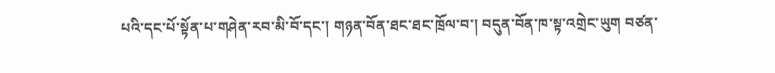པའི་དང་པོ་སྟོན་པ་གཤེན་རབ་མི་བོ་དང་། གཉན་བོན་ཐང་ཐང་ཁྲོལ་བ་། བདུན་བོན་ཁ་སྟ་འགྲེང་ཡུག བཙན་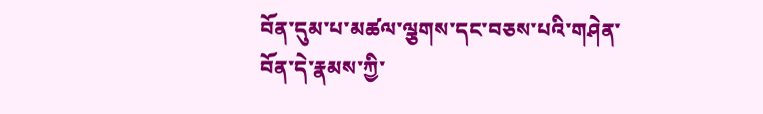བོན་དུམ་པ་མཚལ་ལྕགས་དང་བཅས་པའི་གཤེན་བོན་དེ་རྣམས་ཀྱི་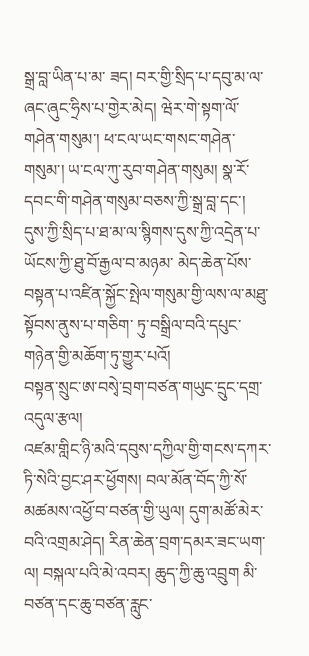སྒྲ་བླ་ཡིན་པ་མ་ ཟད། བར་གྱི་སྲིད་པ་དབུ་མ་ལ་ཞང་ཞུང་ཧྲིས་པ་གྱེར་མེད། ཝེར་གེ་སྟག་ལོ་གཤེན་གསུམ་། ཕ་ངལ་ཡང་གསང་གཤེན་གསུམ་། ཡ་ངལ་ཀུ་རུབ་གཤེན་གསུམ། སྣ་རོ་དབང་གི་གཤེན་གསུམ་བཅས་ཀྱི་སྒྲ་བླ་དང་། དུས་ཀྱི་སྲིད་པ་ཐ་མ་ལ་སྙིགས་དུས་ཀྱི་འདྲེན་པ་ཡོངས་ཀྱི་ཐུ་བོ་རྒྱལ་བ་མཉམ་ མེད་ཆེན་པོས་བསྟན་པ་འཛིན་སྐྱོང་སྤེལ་གསུམ་གྱི་ལས་ལ་མཐུ་སྟོབས་ནུས་པ་གཅིག་ ཏུ་བསྒྲིལ་བའི་དཔུང་གཉེན་གྱི་མཆོག་ཏུ་གྱུར་པའོ།
བསྟན་སྲུང་ཨ་བསྭེ་བྲག་བཙན་གཡུང་དྲུང་དགྲ་འདུལ་རྩལ།
འཛམ་གླིང་ཉི་མའི་དབུས་དཀྱིལ་གྱི་གངས་དཀར་ཏི་སེའི་བྱང་ཤར་ཕྱོགས། བལ་མོན་བོད་ཀྱི་སོ་མཚམས་འཕྱོ་བ་བཙན་གྱི་ཡུལ། དུག་མཚོ་མེར་བའི་འགྲམ་ཤེད། རིན་ཆེན་བྲག་དམར་ཟང་ཡག་ལ། བསྐལ་པའི་མེ་འབར། ཆུད་ཀྱི་ཆུ་འབྲུག མི་བཙན་དང་ཆུ་བཙན་རླུང་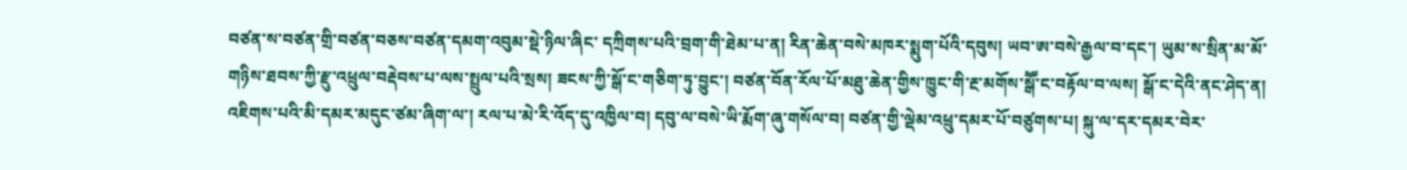བཙན་ས་བཙན་གྲི་བཙན་བཅས་བཙན་དམག་འབུམ་སྡེ་ཉིལ་ཞིང་ དཀྲིགས་པའི་བྲག་གི་ཐེམ་པ་ན། རིན་ཆེན་བསེ་མཁར་སྨུག་པོའི་དབུས། ཡབ་ཨ་བསེ་རྒྱལ་བ་དང་། ཡུམ་ས་སྲིན་མ་མོ་གཉིས་ཐབས་ཀྱི་རྫུ་འཕྲུལ་བརྡེབས་པ་ལས་སྤྲུལ་པའི་སྲས། ཟངས་ཀྱི་སྒོ་ང་གཅིག་ཏུ་བྱུང་། བཙན་བོན་རོལ་པོ་མཐུ་ཆེན་གྱིས་ཁྱུང་གི་རྔ་མགོས་སྒཽ་ང་བརྟོལ་བ་ལས། སྒོ་ང་དེའི་ནང་ཤེད་ན། འཇིགས་པའི་མི་དམར་མདུང་ཙམ་ཞིག་ལ་། རལ་པ་མེ་རི་འོད་དུ་འཁྱིལ་བ། དབུ་ལ་བསེ་ཡི་རྨོག་ཞུ་གསོལ་བ། བཙན་གྱི་ལྡེམ་འཕྲུ་དམར་པོ་བཙུགས་པ། སྐུ་ལ་དར་དམར་བེར་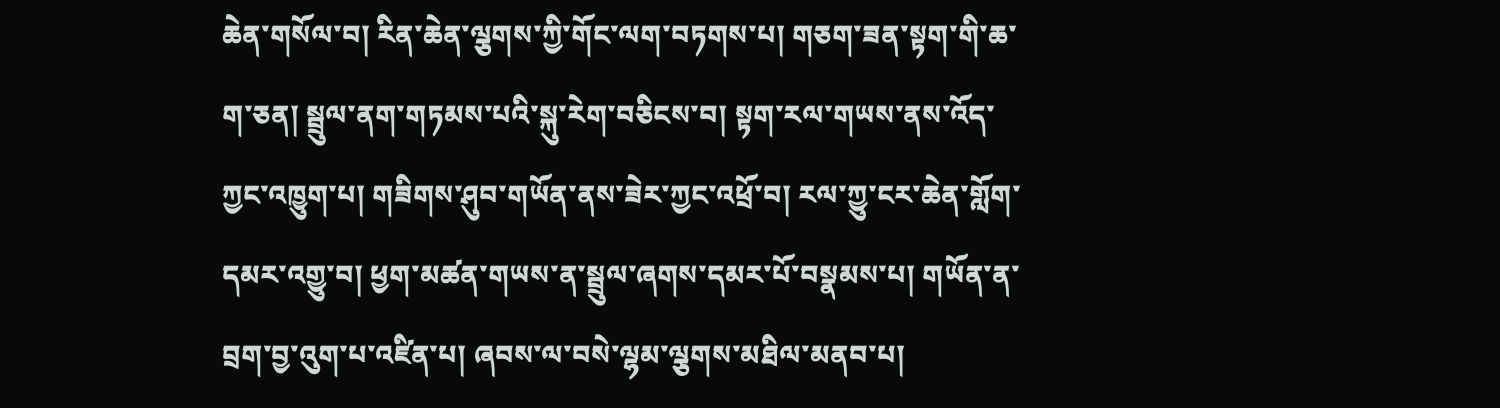ཆེན་གསོལ་བ། རིན་ཆེན་ལྕགས་ཀྱི་གོང་ལག་བཏགས་པ། གཅག་ཟན་སྟག་གི་ཆ་ག་ཅན། སྦྲུལ་ནག་གཏམས་པའི་སྐུ་རེག་བཅིངས་བ། སྟག་རལ་གཡས་ནས་འོད་ཀྱང་འཁྱུག་པ། གཟིགས་ཤུབ་གཡོན་ནས་ཟེར་ཀྱང་འཕྲོ་བ། རལ་ཀྱུ་ངར་ཆེན་གློག་དམར་འགྱུ་བ། ཕྱག་མཚན་གཡས་ན་སྦྲུལ་ཞགས་དམར་པོ་བསྣམས་པ། གཡོན་ན་བྲག་བྱ་འུག་པ་འཛིན་པ། ཞབས་ལ་བསེ་ལྷམ་ལྕགས་མཐིལ་མནབ་པ།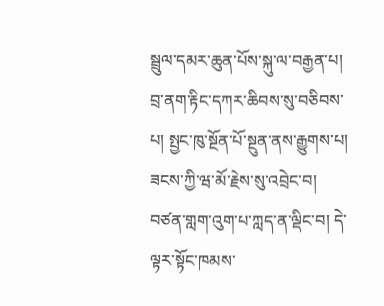སྦྲུལ་དམར་ཆུན་པོས་སྐུ་ལ་བརྒྱན་པ། བྲ་ནག་རྟིང་དཀར་ཆིབས་སུ་བཅིབས་པ། སྤྱང་ཁུ་སྔོན་པོ་སྔུན་ནས་རྒྱུགས་པ། ཟངས་ཀྱི་ཝ་མོ་རྗེས་སུ་འབྲེང་བ། བཙན་གླག་འུག་པ་ཀླད་ན་ལྡིང་བ། དེ་ལྟར་སྟོང་ཁམས་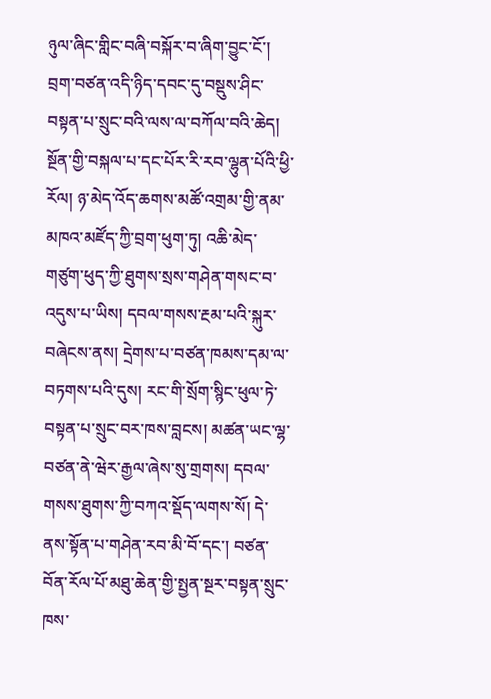ཉུལ་ཞིང་གླིང་བཞི་བསྐོར་བ་ཞིག་བྱུང་ངོ་། བྲག་བཙན་འདི་ཉིད་དབང་དུ་བསྡུས་ཤིང་བསྟན་པ་སྲུང་བའི་ལས་ལ་བཀོལ་བའི་ཆེད། སྔོན་གྱི་བསྐལ་པ་དང་པོར་རི་རབ་ལྷུན་པོའི་ཕྱི་རོལ། ཉ་མེད་འོད་ཆགས་མཚོ་འགྲམ་གྱི་ནམ་མཁའ་མཛོད་ཀྱི་བྲག་ཕུག་ཏུ། འཆི་མེད་གཙུག་ཕུད་ཀྱི་ཐུགས་སྲས་གཤེན་གསང་བ་འདུས་པ་ཡིས། དབལ་གསས་རྔམ་པའི་སྐུར་བཞེངས་ནས། དྲེགས་པ་བཙན་ཁམས་དམ་ལ་བཏགས་པའི་དུས། རང་གི་སྲོག་སྙིང་ཕུལ་ཏེ་བསྟན་པ་སྲུང་བར་ཁས་བླངས། མཚན་ཡང་ལྷ་བཙན་ནེ་ཝེར་རྒྱལ་ཞེས་སུ་གྲགས། དབལ་གསས་ཐུགས་ཀྱི་བཀའ་སྡོད་ལགས་སོ། དེ་ནས་སྟོན་པ་གཤེན་རབ་མི་བོ་དང་། བཙན་བོན་རོལ་པོ་མཐུ་ཆེན་གྱི་སྤྱན་སྔར་བསྟན་སྲུང་ཁས་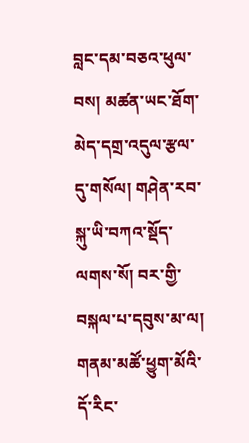བླང་དམ་བཅའ་ཕུལ་བས། མཚན་ཡང་ཐོག་མེད་དགྲ་འདུལ་རྩལ་དུ་གསོལ། གཤེན་རབ་སྐུ་ཡི་བཀའ་སྡོད་ལགས་སོ། བར་གྱི་བསྐལ་པ་དབུས་མ་ལ། གནམ་མཚོ་ཕྱུག་མོའི་དོ་རིང་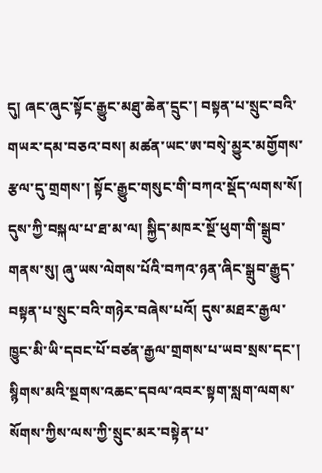དུ། ཞང་ཞུང་སྟོང་རྒྱུང་མཐུ་ཆེན་དྲུང་། བསྟན་པ་སྲུང་བའི་གཡར་དམ་བཅའ་བས། མཚན་ཡང་ཨ་བསྭེ་མྱུར་མགྱོགས་རྩལ་དུ་གྲགས་། སྟོང་རྒྱུང་གསུང་གི་བཀའ་སྡོད་ལགས་སོ། དུས་ཀྱི་བསྐལ་པ་ཐ་མ་ལ། སྐྱིད་མཁར་སྔོ་ཕུག་གི་སྒྲུབ་གནས་སུ། ཞུ་ཡས་ལེགས་པོའི་བཀའ་ཉན་ཞིང་སྒྲུབ་རྒྱུད་བསྟན་པ་སྲུང་བའི་གཉེར་བཞེས་པའོ། དུས་མཐར་རྒྱལ་ཁྱུང་མི་ཡི་དབང་པོ་བཙན་རྒྱལ་གྲགས་པ་ཡབ་སྲས་དང་། སྙིགས་མའི་སྔགས་འཆང་དབལ་འབར་སྟག་སླག་ལགས་སོགས་ཀྱིས་ལས་ཀྱི་སྲུང་མར་བསྟེན་པ་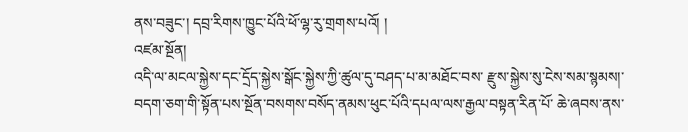ནས་བཟུང་། དབྲ་རིགས་ཁྱུང་པོའི་ཕོ་ལྷ་རུ་གྲགས་པའོ། །
འཛམ་སྔོན།
འདི་ལ་མངལ་སྐྱེས་དང་དྲོད་སྐྱེས་སྒོང་སྐྱེས་ཀྱི་ཚུལ་དུ་བཤད་པ་མ་མཐོང་བས་ རྫུས་སྐྱེས་སུ་ངེས་སམ་སྙམས།་ བདག་ཅག་གི་སྟོན་པས་སྔོན་བསགས་བསོད་ནམས་ཕུང་པོའི་དཔལ་ལས་རྒྱལ་བསྟན་རིན་པོ་ ཆེ་ཞབས་ནས་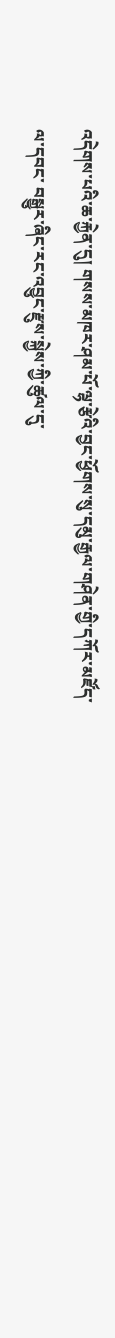འདེགས་པའི་ཆ་རྐྱེན་དུ། གསས་མཁར་ཤམ་པོ་ལྷ་རྩེའི་བྱང་ཕྱོགས་སུ་དམུ་རྒྱལ་གཤེན་གྱི་དཀོར་མཛོད་ལ་དབང་ བསྒྱུར་ཞིང་རང་འབྱུང་རྫུས་སྐྱེས་ཀྱི་ཚུལ་དུ་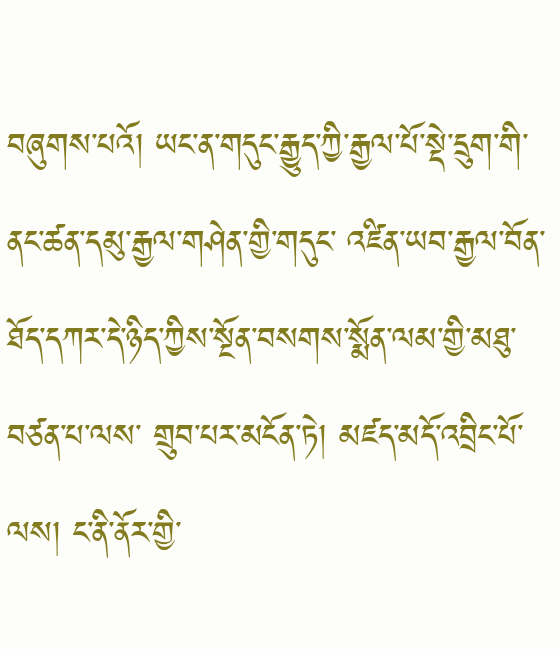བཞུགས་པའོ། ཡང་ན་གདུང་རྒྱུད་ཀྱི་རྒྱལ་པོ་སྡེ་དྲུག་གི་ནང་ཚན་དམུ་རྒྱལ་གཤེན་གྱི་གདུང་ འཛིན་ཡབ་རྒྱལ་བོན་ཐོད་དཀར་དེ་ཉིད་ཀྱིས་སྔོན་བསགས་སྨོན་ལམ་གྱི་མཐུ་བཙན་པ་ལས་ གྲུབ་པར་མངོན་ཏེ། མཛད་མདོ་འབྲིང་པོ་ལས། ང་ནི་ནོར་གྱི་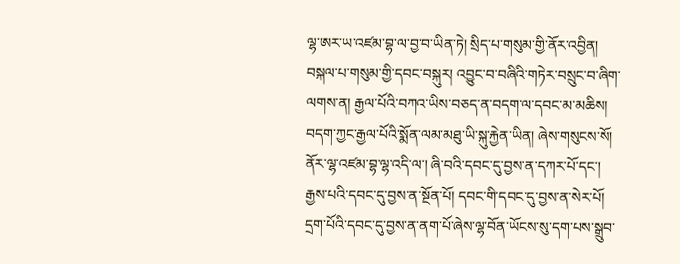ལྷ་ཨར་ཡ་འཛམ་བྷ་ལ་བྱ་བ་ཡིན་ཏེ། སྲིད་པ་གསུམ་གྱི་ནོར་འབྱིན། བསྐལ་པ་གསུམ་གྱི་དབང་བསྐུར། འབྱུང་བ་བཞིའི་གཏེར་བསྲུང་བ་ཞིག་ལགས་ན། རྒྱལ་པོའི་བཀའ་ཡིས་བཅད་ན་བདག་ལ་དབང་མ་མཆིས། བདག་ཀྱང་རྒྱལ་པོའི་སྨོན་ལམ་མཐུ་ཡི་སྐུ་རྐྱེན་ཡིན། ཞེས་གསུངས་སོ། ནོར་ལྷ་འཛམ་བྷ་ལྷ་འདི་ལ་། ཞི་བའི་དབང་དུ་བྱས་ན་དཀར་པོ་དང་། རྒྱས་པའི་དབང་དུ་བྱས་ན་སྔོན་པོ། དབང་གི་དབང་དུ་བྱས་ན་སེར་པོ། དྲག་པོའི་དབང་དུ་བྱས་ན་ནག་པོ་ཞེས་ལྷ་བོན་ཡོངས་སུ་དག་པས་སྒྲུབ་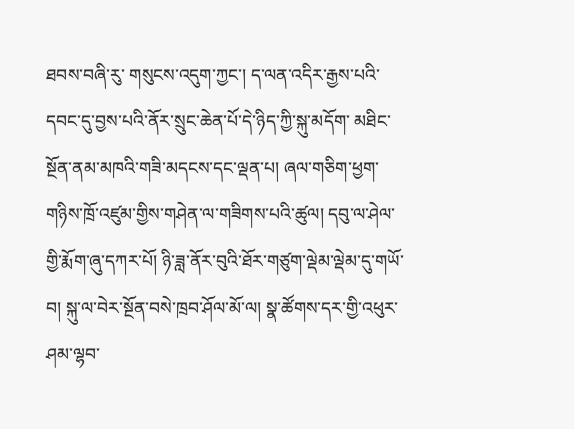ཐབས་བཞི་རུ་ གསུངས་འདུག་ཀྱང་། ད་ལན་འདིར་རྒྱས་པའི་དབང་དུ་བྱས་པའི་ནོར་སྲུང་ཆེན་པོ་དེ་ཉིད་ཀྱི་སྐུ་མདོག་ མཐིང་སྔོན་ནམ་མཁའི་གཟི་མདངས་དང་ལྡན་པ། ཞལ་གཅིག་ཕྱག་གཉིས་ཁྲོ་འཛུམ་གྱིས་གཤེན་ལ་གཟིགས་པའི་ཚུལ། དབུ་ལ་ཤེལ་གྱི་རྨོག་ཞུ་དཀར་པོ། ཉི་ཟླ་ནོར་བུའི་ཐོར་གཙུག་ལྡེམ་ལྡེམ་དུ་གཡོ་བ། སྐུ་ལ་བེར་སྔོན་བསེ་ཁྲབ་ཤོལ་མོ་ལ། སྣ་ཚོགས་དར་གྱི་འཕུར་ཤམ་ལྷབ་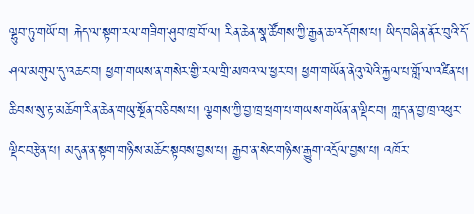ལྷུབ་ཏུ་གཡོ་བ། རྐེད་ལ་སྟག་རལ་གཟིག་ཤུབ་ཁྲ་བོ་ལ། རིན་ཆེན་སྣ་ཚོགས་ཀྱི་རྒྱན་ཆ་འདོགས་པ། ཡིད་བཞིན་ནོར་བུའི་དོ་ཤལ་མགུལ་དུ་འཆང་བ། ཕྱག་གཡས་ན་གསེར་གྱི་རལ་གྲི་མཁའ་ལ་ཕྱར་བ། ཕྱག་གཡོན་ནེའུ་ལེའི་རྐྱལ་པ་གློ་ལ་འཛིན་པ། ཆིབས་སུ་རྟ་མཆོག་རིན་ཆེན་གཡུ་སྔོན་བཅིབས་པ། ལྕགས་ཀྱི་བྱ་ཁྲ་ཕྲག་པ་གཡས་གཡོན་ན་ལྡིང་བ། ཀླད་ན་བྱ་ཁྲ་འཕུར་ལྡིང་བརྩེན་པ། མདུན་ན་སྟག་གཉིས་མཆོང་སྟབས་བྱས་པ། རྒྱབ་ན་སེང་གཉིས་རྒྱུག་འདྲོལ་བྱས་པ། འཁོར་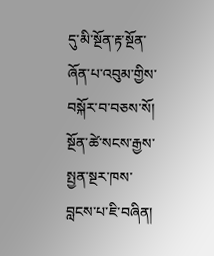དུ་མི་སྔོན་རྟ་སྔོན་ཞོན་པ་འབུམ་གྱིས་བསྐོར་བ་བཅས་སོ། སྔོན་ཚེ་སངས་རྒྱས་སྤྱན་སྔར་ཁས་བླངས་པ་ཇི་བཞིན།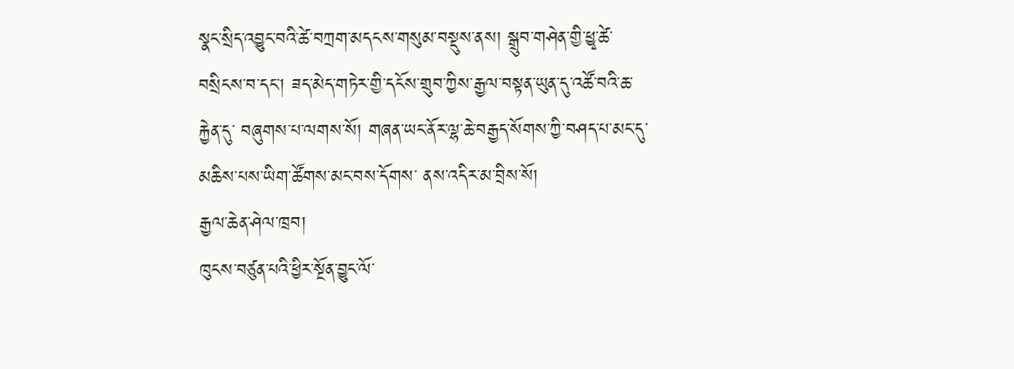སྣང་སྲིད་འབྱུང་བའི་ཚེ་བཀྲག་མདངས་གསུམ་བསྡུས་ནས། སྒྲུབ་གཤེན་གྱི་ཕྱྭ་ཚེ་བསྲིངས་བ་དང་། ཟད་མེད་གཏེར་གྱི་དངོས་གྲུབ་ཀྱིས་རྒྱལ་བསྟན་ཡུན་དུ་འཚོ་བའི་ཆ་རྐྱེན་དུ་ བཞུགས་པ་ལགས་སོ། གཞན་ཡང་ནོར་ལྷ་ཆེ་བརྒྱད་སོགས་ཀྱི་བཤད་པ་མང་དུ་མཆིས་པས་ཡིག་ཚོགས་མང་བས་དོགས་ ནས་འདིར་མ་བྲིས་སོ།
རྒྱལ་ཆེན་ཤེལ་ཁྲབ།
ཁུངས་བཙུན་པའི་ཕྱིར་སྔོན་བྱུང་ལོ་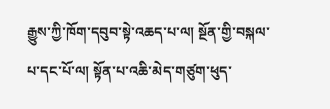རྒྱུས་ཀྱི་ཁོག་དབུབ་སྟེ་འཆད་པ་ལ། སྔོན་གྱི་བསྐལ་པ་དང་པོ་ལ། སྟོན་པ་འཆི་མེད་གཙུག་ཕུད་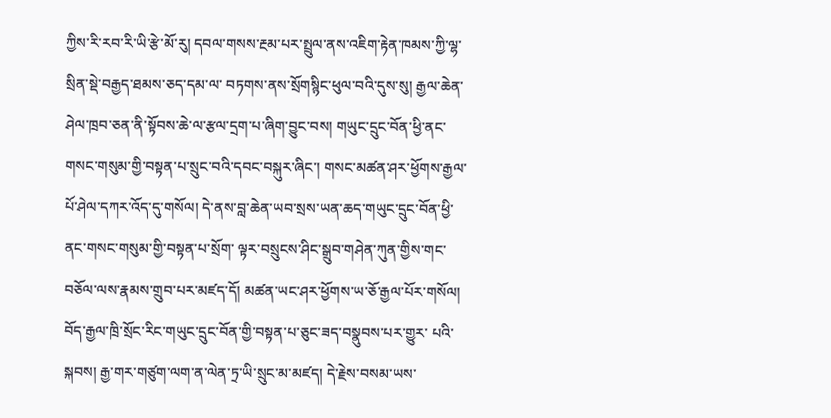ཀྱིས་རི་རབ་རི་ཡི་རྩེ་མོ་རུ། དབལ་གསས་རྔམ་པར་སྤྲུལ་ནས་འཇིག་རྟེན་ཁམས་ཀྱི་ལྷ་སྲིན་སྡེ་བརྒྱད་ཐམས་ཅད་དམ་ལ་ བཏགས་ནས་སྲོགསྙིང་ཕུལ་བའི་དུས་སུ། རྒྱལ་ཆེན་ཤེལ་ཁྲབ་ཅན་ནི་སྟོབས་ཆེ་ལ་རྩལ་དྲག་པ་ཞིག་བྱུང་བས། གཡུང་དྲུང་བོན་ཕྱི་ནང་གསང་གསུམ་གྱི་བསྟན་པ་སྲུང་བའི་དབང་བསྐུར་ཞིང་། གསང་མཚན་ཤར་ཕྱོགས་རྒྱལ་པོ་ཤེལ་དཀར་འོད་དུ་གསོལ། དེ་ནས་བླ་ཆེན་ཡབ་སྲས་ཡན་ཆད་གཡུང་དྲུང་བོན་ཕྱི་ནང་གསང་གསུམ་གྱི་བསྟན་པ་སྲོག་ ལྟར་བསྲུངས་ཤིང་སྒྲུབ་གཤེན་ཀུན་གྱིས་གང་བཅོལ་ལས་རྣམས་གྲུབ་པར་མཛད་དོ། མཚན་ཡང་ཤར་ཕྱོགས་ཡ་ཅོ་རྒྱལ་པོར་གསོལ། བོད་རྒྱལ་ཁྲི་སྲོང་རིང་གཡུང་དྲུང་བོན་གྱི་བསྟན་པ་ཅུང་ཟད་བསྣུབས་པར་གྱུར་ པའི་སྐབས། རྒྱ་གར་གཙུག་ལག་ན་ལེན་ཏྲ་ཡི་སྲུང་མ་མཛད། དེ་རྗེས་བསམ་ཡས་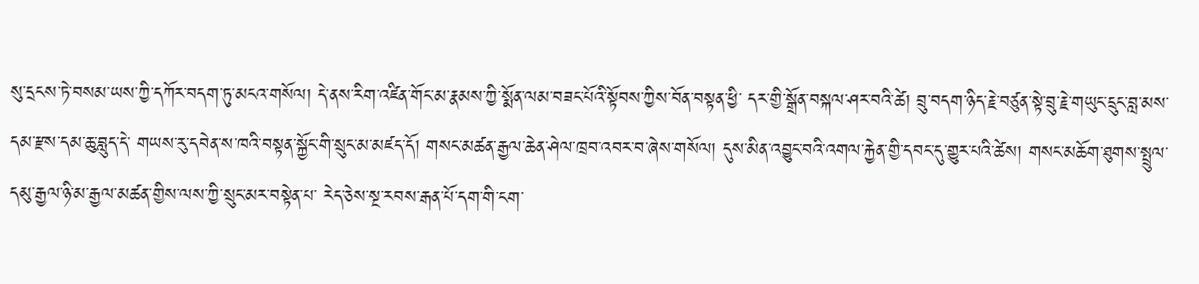སུ་དྲངས་ཏེ་བསམ་ཡས་ཀྱི་དཀོར་བདག་ཏུ་མངའ་གསོལ། དེ་ནས་རིག་འཛིན་གོང་མ་རྣམས་ཀྱི་སྨོན་ལམ་བཟང་པོའི་སྟོབས་ཀྱིས་བོན་བསྟན་ཕྱི་ དར་གྱི་སྒྲོན་བསྐལ་ཤར་བའི་ཚེ། བྲུ་བདག་ཉིད་རྗེ་བཙུན་སྟེ་བྲུ་རྗེ་གཡུང་དྲུང་བླ་མས་དམ་རྫས་དམ་ཆུ་བླུད་དེ་ གཡས་རུ་དབེན་ས་ཁའི་བསྟན་སྐྱོང་གི་སྲུང་མ་མཛད་དོ། གསང་མཚན་རྒྱལ་ཆེན་ཤེལ་ཁྲབ་འབར་བ་ཞེས་གསོལ། དུས་མིན་འབྱུང་བའི་འགལ་རྐྱེན་གྱི་དབང་དུ་གྱུར་པའི་ཚེས། གསང་མཆོག་ཐུགས་སྤྲུལ་དམུ་རྒྱལ་ཉི་མ་རྒྱལ་མཚན་གྱིས་ལས་ཀྱི་སྲུང་མར་བསྟེན་པ་ རེད་ཅེས་སྔ་རབས་རྒན་པོ་དག་གི་ངག་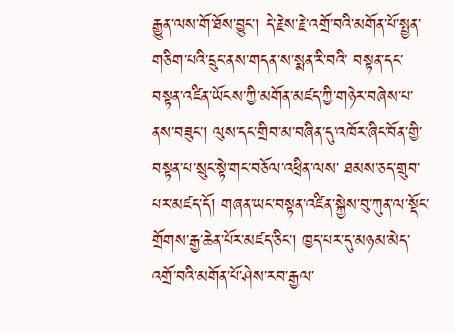རྒྱུན་ལས་གོ་ཐོས་བྱུང་། དེ་རྗེས་རྗེ་འགྲོ་བའི་མགོན་པོ་སྤྱན་གཅིག་པའི་དྲུང་ནས་གདན་ས་སྨན་རི་བའི་ བསྟན་དང་བསྟན་འཛིན་ཡོངས་ཀྱི་མགོན་མཛད་ཀྱི་གཉེར་བཞེས་པ་ནས་བཟུང་། ལུས་དང་གྲིབ་མ་བཞིན་དུ་འཁོར་ཞིང་བོན་གྱི་བསྟན་པ་སྲུང་སྟེ་གང་བཅོལ་འཕྲིན་ལས་ ཐམས་ཅད་གྲུབ་པར་མཛད་དོ། གཞན་ཡང་བསྟན་འཛིན་སྐྱེས་བུ་ཀུན་ལ་སྡོང་གྲོགས་རྒྱ་ཆེན་པོར་མཛད་ཅིང་། ཁྱད་པར་དུ་མཉམ་མེད་འགྲོ་བའི་མགོན་པོ་ཤེས་རབ་རྒྱལ་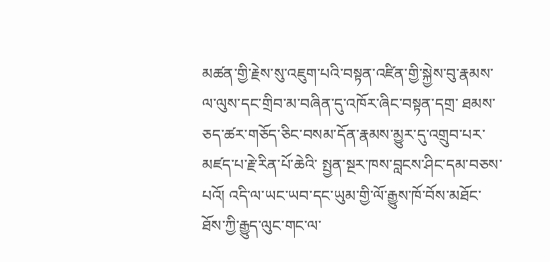མཚན་གྱི་རྗེས་སུ་འཇུག་པའི་བསྟན་འཛིན་གྱི་སྐྱེས་བུ་རྣམས་ལ་ལུས་དང་གྲིབ་མ་བཞིན་དུ་འཁོར་ཞིང་བསྟན་དགྲ་ ཐམས་ཅད་ཚར་གཅོད་ཅིང་བསམ་དོན་རྣམས་མྱུར་དུ་འགྲུབ་པར་མཛད་པ་རྗེ་རིན་པོ་ཆེའི་ སྤྱན་སྔར་ཁས་བླངས་ཤིང་དམ་བཅས་པའོ། འདི་ལ་ཡང་ཡབ་དང་ཡུམ་གྱི་ལོ་རྒྱུས་ཁོ་བོས་མཐོང་ཐོས་ཀྱི་རྒྱུད་ལུང་གང་ལ་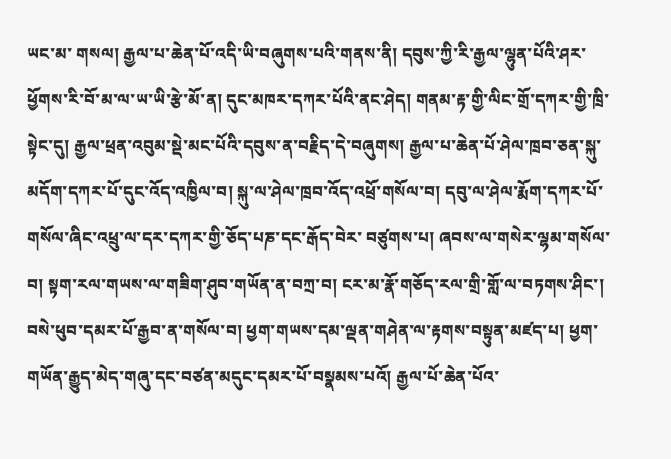ཡང་མ་ གསལ། རྒྱལ་པ་ཆེན་པོ་འདི་ཡི་བཞུགས་པའི་གནས་ནི། དབུས་ཀྱི་རི་རྒྱལ་ལྷུན་པོའི་ཤར་ཕྱོགས་རི་བོ་མ་ལ་ཡ་ཡི་རྩེ་མོ་ན། དུང་མཁར་དཀར་པོའི་ནང་ཤེད། གནམ་རྟ་གྱི་ལིང་གྲོ་དཀར་གྱི་ཁྲི་སྟེང་དུ། རྒྱལ་ཕྲན་འབུམ་སྡེ་མང་པོའི་དབུས་ན་བརྗིད་དེ་བཞུགས། རྒྱལ་པ་ཆེན་པོ་ཤེལ་ཁྲབ་ཅན་སྐུ་མདོག་དཀར་པོ་དུང་འོད་འཁྱིལ་བ། སྐུ་ལ་ཤེལ་ཁྲབ་འོད་འཕྲོ་གསོལ་བ། དབུ་ལ་ཤེལ་རྨོག་དཀར་པོ་གསོལ་ཞིང་འཕྲུ་ལ་དར་དཀར་གྱི་ཅོད་པཎ་དང་རྒོད་བེར་ བཙུགས་པ། ཞབས་ལ་གསེར་ལྷམ་གསོལ་བ། སྟག་རལ་གཡས་ལ་གཟིག་ཤུབ་གཡོན་ན་བཀྲ་བ། ངར་མ་རྣོ་གཅོད་རལ་གྲི་གློ་ལ་བཏགས་ཤིང་། བསེ་ཕུབ་དམར་པོ་རྒྱབ་ན་གསོལ་བ། ཕྱག་གཡས་དམ་ལྡན་གཤེན་ལ་རྟགས་བསྟུན་མཛད་པ། ཕྱག་གཡོན་རྒྱུད་མེད་གཞུ་དང་བཙན་མདུང་དམར་པོ་བསྣམས་པའོ། རྒྱལ་པོ་ཆེན་པོའ་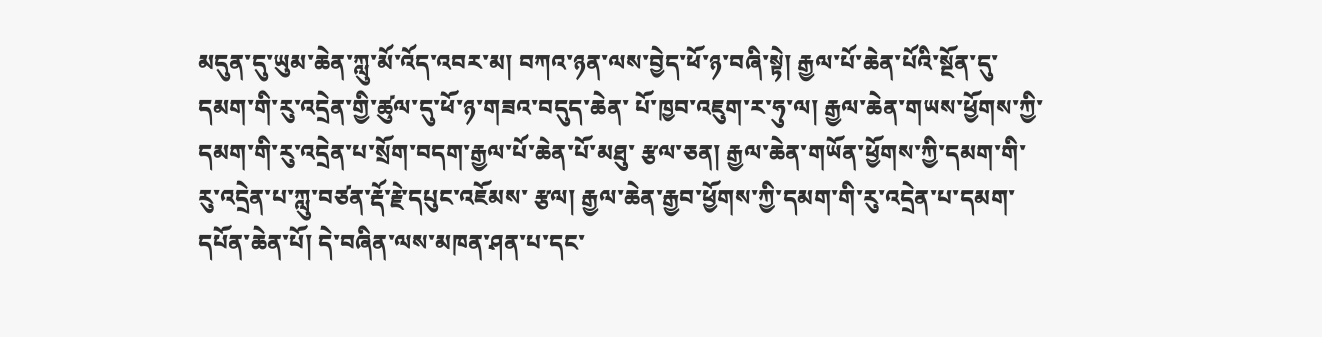མདུན་དུ་ཡུམ་ཆེན་ཀླུ་མོ་འོད་འབར་མ། བཀའ་ཉན་ལས་བྱེད་ཕོ་ཉ་བཞི་སྟེ། རྒྱལ་པོ་ཆེན་པོའི་སྔོན་དུ་དམག་གི་རུ་འདྲེན་གྱི་ཚུལ་དུ་ཕོ་ཉ་གཟའ་བདུད་ཆེན་ པོ་ཁྱབ་འཇུག་ར་ཧུ་ལ། རྒྱལ་ཆེན་གཡས་ཕྱོགས་ཀྱི་དམག་གི་རུ་འདྲེན་པ་སྲོག་བདག་རྒྱལ་པོ་ཆེན་པོ་མཐུ་ རྩལ་ཅན། རྒྱལ་ཆེན་གཡོན་ཕྱོགས་ཀྱི་དམག་གི་རུ་འདྲེན་པ་ཀླུ་བཙན་རྡོ་རྗེ་དཔུང་འཇོམས་ རྩལ། རྒྱལ་ཆེན་རྒྱབ་ཕྱོགས་ཀྱི་དམག་གི་རུ་འདྲེན་པ་དམག་དཔོན་ཆེན་པོ། དེ་བཞིན་ལས་མཁན་ཤན་པ་དང་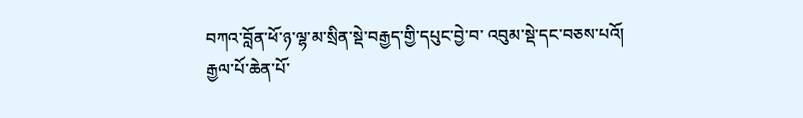བཀའ་བློན་ཕོ་ཉ་ལྷ་མ་སྲིན་སྡེ་བརྒྱད་གྱི་དཔུང་བྱེ་བ་ འབུམ་སྡེ་དང་བཅས་པའོ།
རྒྱལ་པོ་ཆེན་པོ་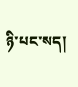ཉི་པང་སད།